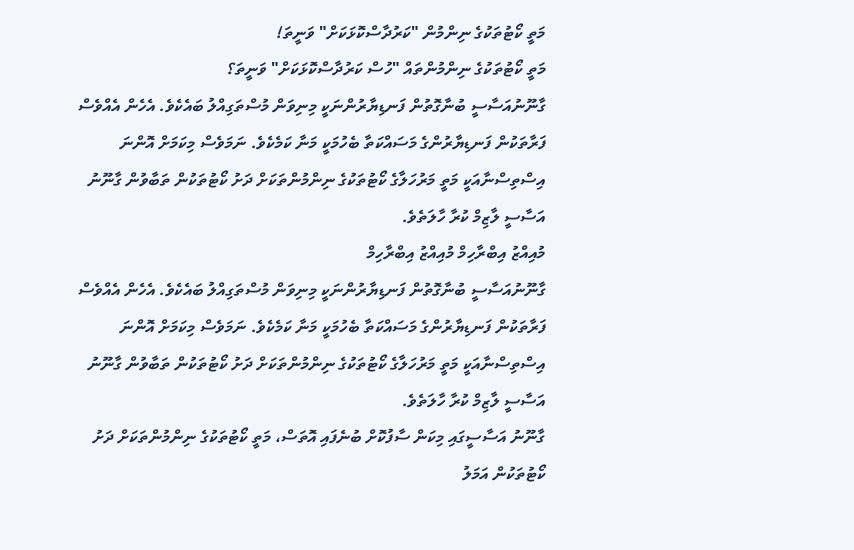މަތީ ކޯޓުތަކުގެ ނިންމުން "ކަރުދާސްކޮޅަކަށް" ވަނީތަ!
މަތީ ކޯޓުތަކުގެ ނިންމުންތައް "ހުސް ކަރުދާސްކޮޅަކަށް" ވަނީތަ؟
ގާނޫނުއަސާސީ ބުނާގޮތުން ފަނޑިޔާރުންނަކީ މިނިވަން މުސްތަގިއްލު ބައެކެވެ. އެހެން އެއްވެސް ފަރާތަކުން ފަނޑިޔާރުންގެ މަސައްކަތާ ބެހުމަކީ މަނާ ކަމެކެވެ. ނަމަވެސް މިކަމަށް އޮންނަ އިސްތިސްނާއަކީ މަތީ މަރުހަލާގެ ކޯޓުތަކުގެ ނިންމުންތަކަށް ދަށު ކޯޓުތަކުން ތަބާވުން ގާނޫނު އަސާސީ ލާޒިމް ކުރާ ހާލަތެވެ.
މުއިއްޒު އިބްރާހިމް މުއިއްޒު އިބްރާހިމް
ގާނޫނުއަސާސީ ބުނާގޮތުން ފަނޑިޔާރުންނަކީ މިނިވަން މުސްތަގިއްލު ބައެކެވެ. އެހެން އެއްވެސް ފަރާތަކުން ފަނޑިޔާރުންގެ މަސައްކަތާ ބެހުމަކީ މަނާ ކަމެކެވެ. ނަމަވެސް މިކަމަށް އޮންނަ އިސްތިސްނާއަކީ މަތީ މަރުހަލާގެ ކޯޓުތަކުގެ ނިންމުންތަކަށް ދަށު ކޯޓުތަކުން ތަބާވުން ގާނޫނު އަސާސީ ލާޒިމް ކުރާ ހާލަތެވެ.
ގާނޫނު އަސާސީގައި މިކަން ސާފުކޮށް ބުނެފައި އޮތަސް، މަތީ ކޯޓުތަކުގެ ނިންމުންތަކަށް ދަށު ކޯޓުތަކުން އަމަލު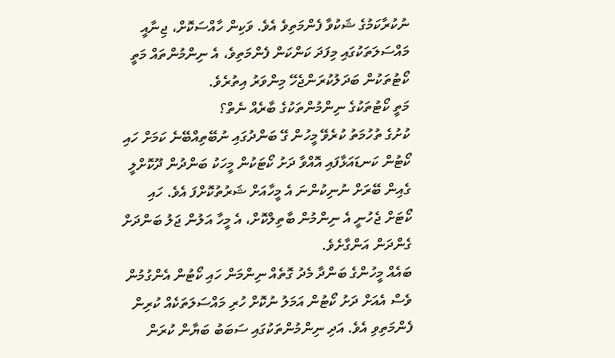ނުކުރާކަމުގެ ޝަކުވާ ފެންމަތިވެ އެވެ. ވަކިން ހާއްސަކޮށް، ޖިނާއީ މައްސަލަތަކުގައި މިފަދަ ކަންކަން ފެންމަތިވެ، އެ ނިންމުންތައް މަތީ ކޯޓުތަކުން ބަދަލުކުރަންޖެހޭ މިންވަރު އިތުރެވެ.
މަތީ ކޯޓުތަކުގެ ނިންމުންތަކުގެ ބާރެއް ނެތް؟
ކުށުގެ ތުހުމަތު ކުރެވޭ މީހުން ގޭ ބަންދުގައި ނުބޭތިއްބޭނެ ކަމަށް ހައި ކޯޓުން ކަނޑައަޅާފައި އޮއްވާ ދަށު ކޯޓަކުން މީހަކު ބަންދުން ދޫކޮށްލީ ގެއިން ބޭރަށް ނުނިކުންނަ އެ މީހާއަށް ޝަރުތުކޮށްފަ އެވެ. ހައި ކޯޓަށް ޖެހުނީ އެ ނިންމުން ބާތިލްކޮށް، އެ މީހާ އަލުން ޖަލު ބަންދަށް ގެންދަން އަންގާށެވެ.
ބައެއް މީހުންގެ ބަންދާ މެދު ގޮތެއް ނިންމަން ހައި ކޯޓުން އެންގުމުން ވެސް އެއަށް ދަށު ކޯޓުން އަމަލު ނުކޮށް ހުރި މައްސަލަތަކެއް ކުރިން ފެންމަތިވި އެވެ. އަދި ނިންމުންތަކުގައި ސަބަބު ބަޔާން ކުރަން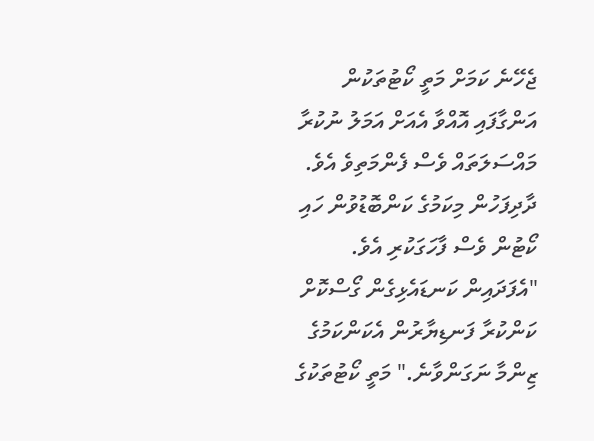ޖެހޭނެ ކަމަށް މަތީ ކޯޓުތަކުން އަންގާފައި އޮއްވާ އެއަށް އަމަލު ނުކުރާ މައްސަލަތައް ވެސް ފެންމަތިވެ އެވެ.
ދާދިފަހުން މިކަމުގެ ކަންބޮޑުވުން ހައި ކޯޓުން ވެސް ފާހަގަކުރި އެވެ.
"އެފަދައިން ކަނޑައެޅިގެން ގޯސްކޮށް ކަންކުރާ ފަނޑިޔާރުން އެކަންކަމުގެ ޒިންމާ ނަގަންވާނެ." މަތީ ކޯޓުތަކުގެ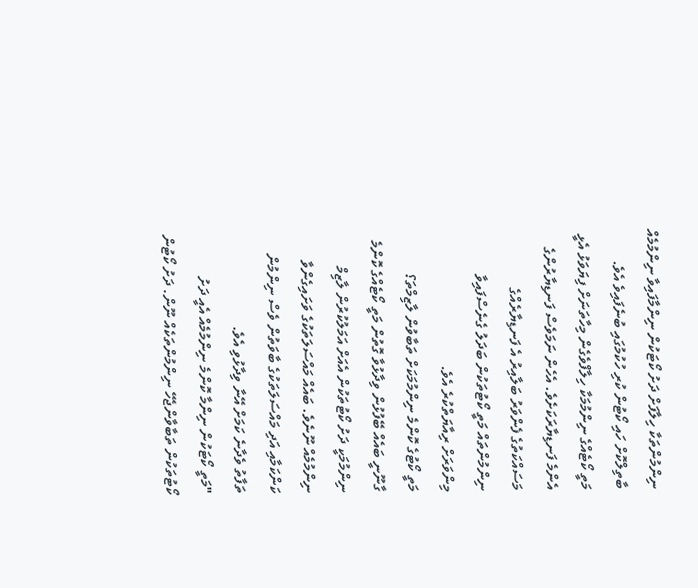ނިންމުންތަކާ ހިލާފަށް ދަށު ކޯޓަކުން ނިންމާފައިވާ ނިންމުމެއް ބާތިލްކޮށް ހައި ކޯޓުން ކުރި ހުކުމުގައި ބުނެފައިވެ އެވެ.
މަތީ ކޯޓެއްގެ ނިންމުމަކާ ހިލާފްވެގެން މިހާތަނަށް ފިޔަވަޅު އެޅީ އެންމެ ފަނޑިޔާރަކަށެވެ. އެހެން ނަމަވެސް ފަނޑިޔާރުންގެ މަސައްކަތުގެ ފެންވަރު ބަލާއިރު އެ ފަނޑިޔާރެއްގެ ނިންމުންތައް މަތީ ކޯޓުތަކުން ބަދަލު ގެނެސްފައިވާ މިންވަރަށް ރިއާޔަތްކުރެ އެވެ.
މަތީ ކޯޓުގެ ކޮންމެ ނިންމުމަކަށް ތަބާވުން ލާޒިމްތަ؟
ގާނޫނީ ބައެއް ބޭފުޅުން ވިދާޅުވާ ގޮތުން މަތީ ކޯޓެއްގެ ކޮންމެ ނިންމުމަކީ ދަށު ކޯޓުތަކުން އެއަށް އަމަލުކުރުން ލާޒިމް ނިންމުމެއް ނޫނެވެ. ބައެއް މައްސަލަތަކުގެ ވަށައިގެންވާ ކަންކަމާއި އަދި މައްސަލަތަކުގެ ބާވަތުން ވެސް ނިންމުން ތަފާތު ވެދާނެ ކަމަށް އޭނާ ވިދާޅުވި އެވެ.
"މަތީ ކޯޓަކުން ނިންމާ ކޮންމެ ނިންމުމެއް އެއީ ދަށު ކޯޓުތަކުން ތަބާވާންޖެހޭ ނިންމުންތަކެއް ނޫން. ދަށު ކޯޓުން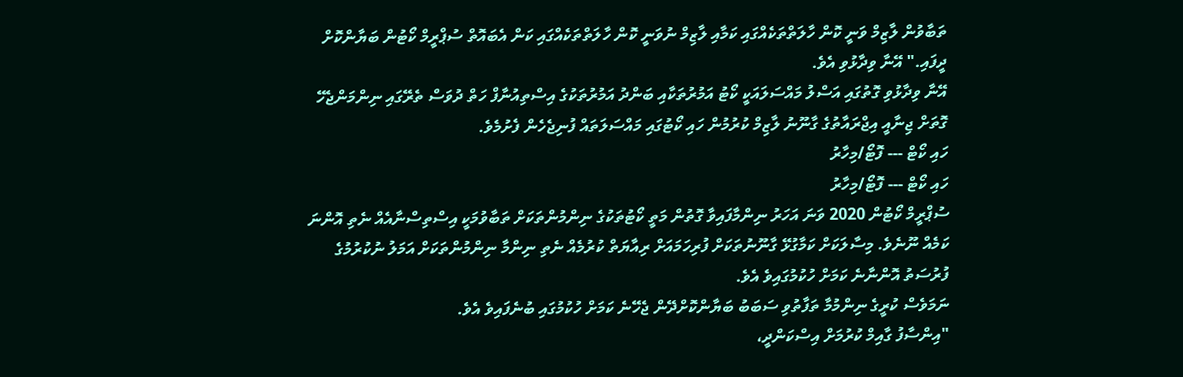ތަބާވުން ލާޒިމް ވަނީ ކޮން ހާލަތްތަކެއްގައި ކަމާއި ލާޒިމް ނުވަނީ ކޮން ހާލަތްތަކެއްގައި ކަން އެބައޮތް ސުޕްރީމް ކޯޓުން ބަޔާންކޮށް ދީފައި." އޭނާ ވިދާޅުވި އެވެ.
އޭނާ ވިދާޅުވި ގޮތުގައި އަސްލު މައްސަލައަކީ ކޯޓު އަމުރުތަކާއި ބަންދު އަމުރުތަކުގެ އިސްތިއުނާފް ހަތް ދުވަސް ތެރޭގައި ނިންމަންޖެހޭ ގޮތަށް ޖިނާއީ އިޖްރައާތުގެ ގާނޫނު ލާޒިމް ކުރުމުން ހައި ކޯޓުގައި މައްސަލަތައް ފުނިޖެހެން ފެށުމެވެ.
ހައި ކޯޓް --- ފޮޓޯ/މިހާރު
ހައި ކޯޓް --- ފޮޓޯ/މިހާރު
ސުޕްރީމް ކޯޓުން 2020 ވަނަ އަހަރު ނިންމާފައިވާ ގޮތުން މަތީ ކޯޓުތަކުގެ ނިންމުންތަކަށް ތަބާވުމަކީ އިސްތިސްނާއެއް ނެތި އޮންނަ ކަމެއް ނޫނެވެ. މިސާލަކަށް ކަމާގުޅޭ ގާނޫނުތަކަށް ފުރިހަމައަށް ރިއާޔަތް ކުރުމެއް ނެތި ނިންމާ ނިންމުންތަކަށް އަމަލު ނުކުރުމުގެ ފުރުސަތު އޮންނާނެ ކަމަށް ހުކުމުގައިވެ އެވެ.
ނަމަވެސް ކުރީގެ ނިންމުމާ ތަފާތުވި ސަބަބު ބަޔާންކޮށްދޭން ޖެހޭނެ ކަމަށް ހުކުމުގައި ބުނެފައިވެ އެވެ.
"އިންސާފު ގާއިމް ކުރުމަށް އިސްކަންދީ،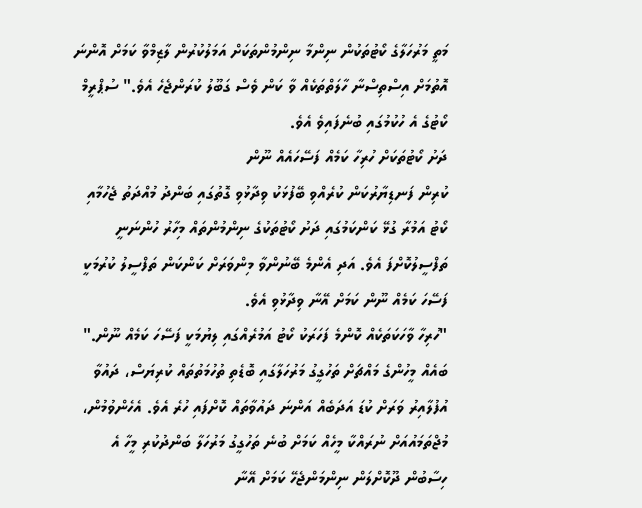މަތީ މަރުހަލާގެ ކޯޓުތަކުން ނިންމާ ނިންމުންތަކަށް އަމަލުކުރުން ލާޒިމްވާ ކަމަށް އޮންނަ އޮތުމަށް އިސްތިސްނާ ހާލަތްތަކެއް ވާ ކަން ވެސް ގަބޫލު ކުރަންޖެހެ އެވެ." ސުޕްރީމް ކޯޓުގެ އެ ހުކުމުގައި ބުނެފައިވެ އެވެ.
ދަށު ކޯޓުތަކަށް ހުރިހާ ކަމެއް ފަސޭހައެއް ނޫން
ކުރިން ފަނޑިޔާރުކަން ކުރެއްވި ބޭފުޅަކު ވިދާޅުވި ގޮތުގައި ބަންދު މުއްދަތު ޖެހުމާއި ކޯޓު އަމުރާ ގުޅޭ ކަންކަމުގައި ދަށު ކޯޓުތަކުގެ ނިންމުންތައް މިހާރު ހުންނަނީ ތަފްސީލުކޮށްފަ އެވެ. އަދި އެންމެ ބޭނުންވާ މިންވަރަށް ކަންކަން ތަފްސީލު ކުރުމަކީ ފަސޭހަ ކަމެއް ނޫން ކަމަށް އޭނާ ވިދާޅުވި އެވެ.
"ހުރިހާ ވާހަކަތަކެއް ކޮންމެ ފަހަރަކު ކޯޓު އަމުރެއްގައި ލިޔުމަކީ ފަސޭހަ ކަމެއް ނޫން."
ބައެއް މީހުންގެ މައްޗަށް ތަހުގީގު މަރުހަލާގައި ބޮޑެތި ތުހުމަތުތައް ކުރިޔަސް، ދައުވާ އުފުލާއިރު ވަރަށް ކުޑަ އަދަބެއް އަންނަ ދައުވާތައް ކޮށްފައި ހުރެ އެވެ. އެހެންވުމުން، މުޖްތަމައުއަށް ނުރައްކާ މީހެއް ކަމަށް ބުނެ ތަހުގީގު މަރުހަލާ ބަންދުކުރި މީހާ އެ ހިސާބުން ދޫކޮށްލަން ނިންމަންޖެހޭ ކަމަށް އޭނާ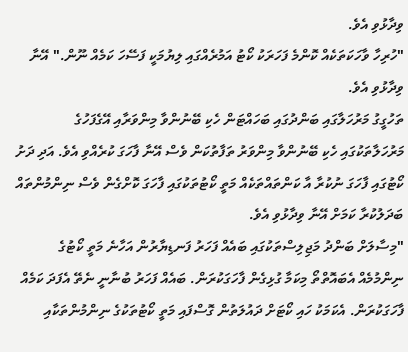ވިދާޅުވި އެވެ.
"ހުރިހާ ވާހަކަތަކެއް ކޮންމެ ފަހަރަކު ކޯޓު އަމުރެއްގައި ލިޔުމަކީ ފަސޭހަ ކަމެއް ނޫން." އޭނާ ވިދާޅުވި އެވެ.
ތަހުގީގު މަރުހަލާގައި ބަންދުގައި ބަހައްޓަން ހެކި ބޭނުންވާ މިންވަރާއި އޭގެފަހުގެ މަރުހަލާތަކުގައި ހެކި ބޭނުންވާ މިންވަރު ތަފާތުކަން ވެސް އޭނާ ފާހަގަ ކުރެއްވި އެވެ. އަދި ދަށު ކޯޓުގައި ފާހަގަ ނުކުރާ އާ ކަންތައްތަކެއް މަތީ ކޯޓުތަކުގައި ފާހަގަ ކޮށްގެން ވެސް ނިންމުންތައް ބަދަލުކުރާ ކަމަށް އޭނާ ވިދާޅުވި އެވެ.
"މިސާލަށް ބަންދު މަޖިލިސްތަކުގައި ބައެއް ފަހަރު ފަނޑިޔާރުން އަހާނެ މަތީ ކޯޓުގެ ނިންމުމެއް އެބައޮތްތޯ މިކަމާ ގުޅިގެން ފާހަގަކުރަން. ބައެއް ފަހަރު ބުނާނީ ނެތޭ އެފަދަ ކަމެއް ފާހަގަކުރަން. އެކަމަކު ހައި ކޯޓަށް ދައުލަތުން ގޮސްފައި މަތީ ކޯޓުތަކުގެ ނިންމުންތަކާއި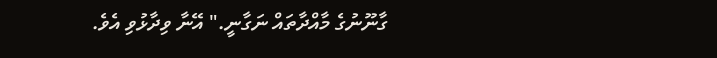ގާނޫނުގެ މާއްދާތައް ނަގާނީ." އޭނާ ވިދާޅުވި އެވެ.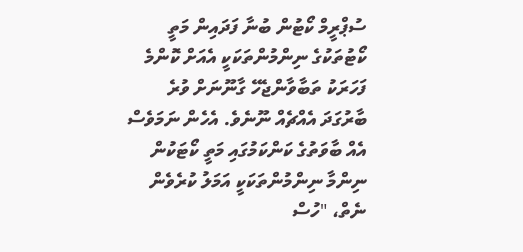ސުޕްރީމް ކޯޓުން ބުނާ ފަދައިން މަތީ ކޯޓުތަކުގެ ނިންމުންތަކަކީ އެއަށް ކޮންމެ ފަހަރަކު ތަބާވާންޖެހޭ ގާނޫނަށް ވުރެ ބާރުގަދަ އެއްޗެއް ނޫނެވެ. އެހެން ނަމަވެސް އެއް ބާވަތުގެ ކަންކަމުގައި މަތީ ކޯޓަކުން ނިންމާ ނިންމުންތަކަކީ އަމަލު ކުރެވެން ނެތް، "ހުސް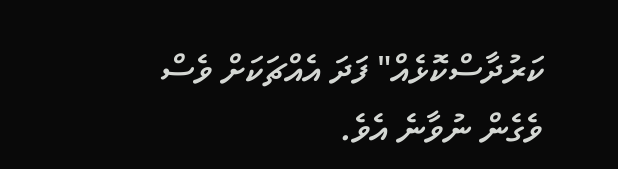ކަރުދާސްކޮޅެއް" ފަދަ އެއްޗަކަށް ވެސް ވެގެން ނުވާނެ އެވެ.